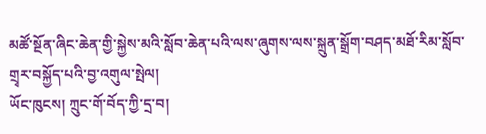མཚོ་སྔོན་ཞིང་ཆེན་གྱི་སྐྱེས་མའི་སློབ་ཆེན་པའི་ལས་ཞུགས་ལས་སྐྲུན་སྒྲོག་བཤད་མཐོ་རིམ་སློབ་གྲྭར་བསྐྱོད་པའི་བྱ་འགུལ་སྤེལ།
ཡོང་ཁུངས། ཀྲུང་གོ་བོད་ཀྱི་དྲ་བ།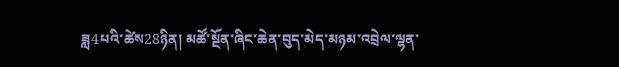ཟླ4པའི་ཚེས28ཉིན། མཚོ་སྔོན་ཞིང་ཆེན་བུད་མེད་མཉམ་འབྲེལ་ལྷན་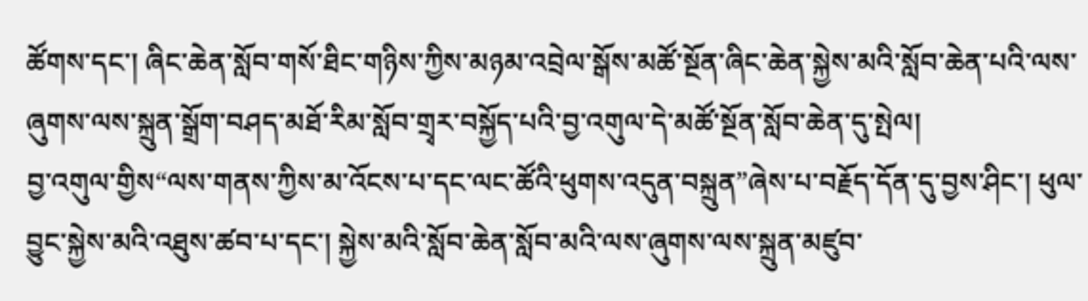ཚོགས་དང་། ཞིང་ཆེན་སློབ་གསོ་ཐིང་གཉིས་ཀྱིས་མཉམ་འབྲེལ་སྒོས་མཚོ་སྔོན་ཞིང་ཆེན་སྐྱེས་མའི་སློབ་ཆེན་པའི་ལས་ཞུགས་ལས་སྐྲུན་སྒྲོག་བཤད་མཐོ་རིམ་སློབ་གྲྭར་བསྐྱོད་པའི་བྱ་འགུལ་དེ་མཚོ་སྔོན་སློབ་ཆེན་དུ་སྤེལ།
བྱ་འགུལ་གྱིས“ལས་གནས་ཀྱིས་མ་འོངས་པ་དང་ལང་ཚོའི་ཕུགས་འདུན་བསྐྲུན”ཞེས་པ་བརྗོད་དོན་དུ་བྱས་ཤིང་། ཕུལ་བྱུང་སྐྱེས་མའི་འཐུས་ཚབ་པ་དང་། སྐྱེས་མའི་སློབ་ཆེན་སློབ་མའི་ལས་ཞུགས་ལས་སྐྲུན་མཛུབ་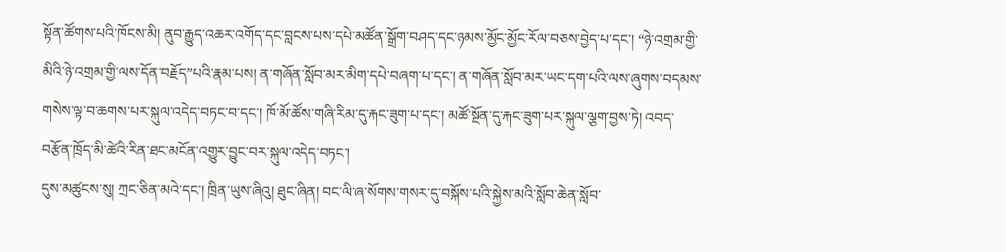སྟོན་ཚོགས་པའི་ཁོངས་མི། ནུབ་རྒྱུད་འཆར་འགོད་དང་བླངས་པས་དཔེ་མཚོན་སྒྲོག་བཤད་དང་ཉམས་མྱོང་མྱོང་རོལ་བཅས་བྱེད་པ་དང་། “ཉེ་འགྲམ་གྱི་མིའི་ཉེ་འགྲམ་གྱི་ལས་དོན་བརྗོད”པའི་རྣམ་པས། ན་གཞོན་སློབ་མར་མིག་དཔེ་བཞག་པ་དང་། ན་གཞོན་སློབ་མར་ཡང་དག་པའི་ལས་ཞུགས་བདམས་གསེས་ལྟ་བ་ཆགས་པར་སྐུལ་འདེད་བཏང་བ་དང་། ཁོ་མོ་ཚོས་གཞི་རིམ་དུ་རྐང་ཟུག་པ་དང་། མཚོ་སྔོན་དུ་རྐང་ཟུག་པར་སྐུལ་ལྕག་བྱས་ཏེ། འབད་བརྩོན་ཁྲོད་མི་ཚེའི་རིན་ཐང་མངོན་འགྱུར་བྱུང་བར་སྐུལ་འདེད་བཏང་།
དུས་མཚུངས་སུ། ཀྲང་ཅིན་མའེ་དང་། ཁྲིན་ཡུས་ཞིའུ། ཐུང་ཞིན། བང་ལི་ཞ་སོགས་གསར་དུ་བསྐོས་པའི་སྐྱེས་མའི་སློབ་ཆེན་སློབ་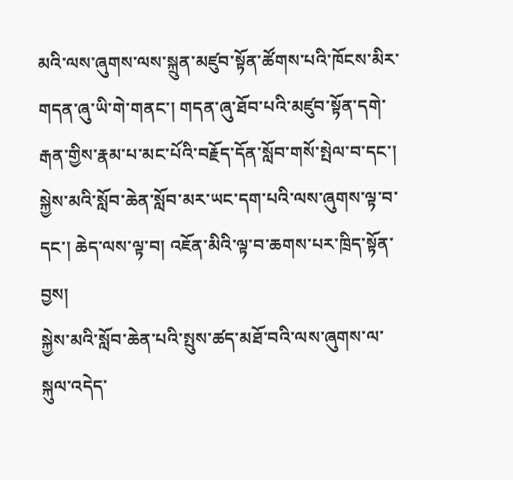མའི་ལས་ཞུགས་ལས་སྐྲུན་མཛུབ་སྟོན་ཚོགས་པའི་ཁོངས་མིར་གདན་ཞུ་ཡི་གེ་གནང་། གདན་ཞུ་ཐོབ་པའི་མཛུབ་སྟོན་དགེ་རྒན་གྱིས་རྣམ་པ་མང་པོའི་བརྗོད་དོན་སློབ་གསོ་སྤེལ་བ་དང་། སྐྱེས་མའི་སློབ་ཆེན་སློབ་མར་ཡང་དག་པའི་ལས་ཞུགས་ལྟ་བ་དང་། ཆེད་ལས་ལྟ་བ། འཇོན་མིའི་ལྟ་བ་ཆགས་པར་ཁྲིད་སྟོན་བྱས།
སྐྱེས་མའི་སློབ་ཆེན་པའི་སྤུས་ཚད་མཐོ་བའི་ལས་ཞུགས་ལ་སྐུལ་འདེད་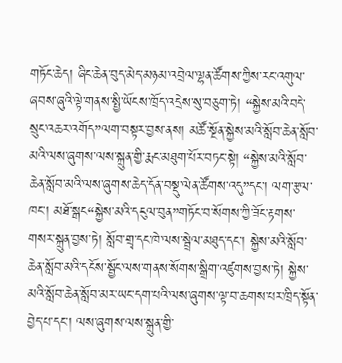གཏོང་ཆེད། ཞིང་ཆེན་བུད་མེད་མཉམ་འབྲེལ་ལྷན་ཚོགས་ཀྱིས་རང་འགུལ་ཞབས་ཞུའི་ལྟེ་གནས་སྤྱི་ཡོངས་ཁྲོད་འདྲེས་སུ་བཅུག་ཏེ། “སྐྱེས་མའི་བདེ་སྲུང་འཆར་འགོད”ལག་བསྟར་བྱས་ནས། མཚོ་སྔོན་སྐྱེས་མའི་སློབ་ཆེན་སློབ་མའི་ལས་ཞུགས་ལས་སྐྲུན་གྱི་རྨང་མཐུག་པོར་བཏང་སྟེ། “སྐྱེས་མའི་སློབ་ཆེན་སློབ་མའི་ལས་ཞུགས་ཆེད་དོན་བསྡུ་ལེན་ཚོགས་འདུ”དང་། ལག་རྩལ་ཁང་། མཐོ་སྒང“སྐྱེས་མའི་དངུལ་བུན”གཏོང་བ་སོགས་ཀྱི་ཟོང་རྟགས་གསར་སྐྲུན་བྱས་ཏེ། སློབ་གྲྭ་དང་ཁེ་ལས་སྦྲེལ་མཐུད་དང་། སྐྱེས་མའི་སློབ་ཆེན་སློབ་མའི་དངོས་སྦྱོང་ལས་གནས་སོགས་སྒྲིག་འཛུགས་བྱས་ཏེ། སྐྱེས་མའི་སློབ་ཆེན་སློབ་མར་ཡང་དག་པའི་ལས་ཞུགས་ལྟ་བ་ཆགས་པར་ཁྲིད་སྟོན་བྱེད་པ་དང་། ལས་ཞུགས་ལས་སྐྲུན་གྱི་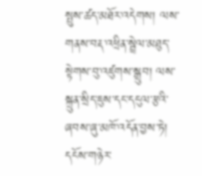སྤུས་ཚད་མཐོར་འདེགས། ལས་གནས་བརྡ་འཕྲིན་སྦྲེལ་མཐུད་སྟེགས་བུ་འཛུགས་སྒྲུབ། ལས་སྐྲུན་སྲིད་ཇུས་དང་དངུལ་རྩའི་ཞབས་ཞུ་མཁོ་འདོན་བྱས་ཏེ། དངོས་གཉེར་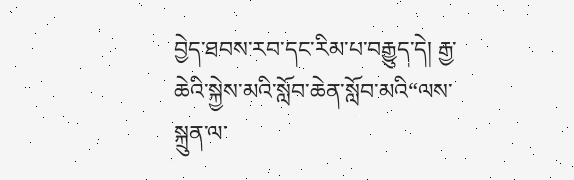བྱེད་ཐབས་རབ་དང་རིམ་པ་བརྒྱུད་དེ། རྒྱ་ཆེའི་སྐྱེས་མའི་སློབ་ཆེན་སློབ་མའི“ལས་སྐྲུན་ལ་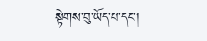སྟེགས་བུ་ཡོད་པ་དང་།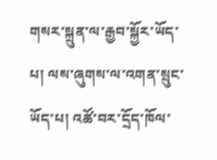གསར་སྐྲུན་ལ་རྒྱབ་སྐྱོར་ཡོད་པ། ལས་ཞུགས་ལ་འགན་སྲུང་ཡོད་པ། འཚོ་བར་དྲོད་ཁོལ་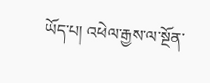ཡོད་པ། འཕེལ་རྒྱས་ལ་སྔོན་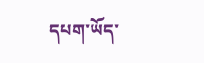དཔག་ཡོད་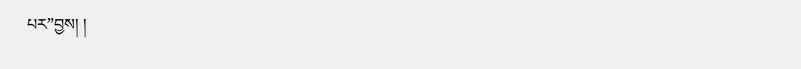པར”བྱས། །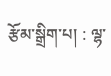རྩོམ་སྒྲིག་པ། : ལྷ་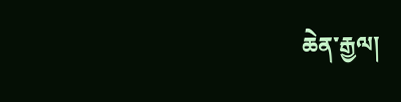ཆེན་རྒྱལ།